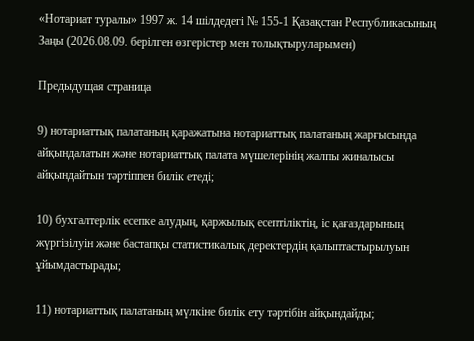«Нотариат туралы» 1997 ж. 14 шілдедегі № 155-1 Қазақстан Республикасының Заңы (2026.08.09. берілген өзгерістер мен толықтыруларымен)

Предыдущая страница

9) нотариаттық палатаның қаражатына нотариаттық палатаның жарғысында айқындалатын және нотариаттық палата мүшелерінің жалпы жиналысы айқындайтын тәртіппен билік етеді;

10) бухгалтерлік есепке алудың, қаржылық есептіліктің, іс қағаздарының жүргізілуін және бастапқы статистикалық деректердің қалыптастырылуын ұйымдастырады;

11) нотариаттық палатаның мүлкіне билік ету тәртібін айқындайды;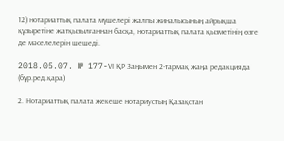12) нотариаттық палата мүшелері жалпы жиналысының айрықша құзыретіне жатқызылғаннан басқа, нотариаттық палата қызметінің өзге де мәселелерін шешеді.

2018.05.07. № 177-VІ ҚР Заңымен 2-тармақ жаңа редакцияда (бұр.ред.қара)

2. Нотариаттық палата жекеше нотариустың Қазақстан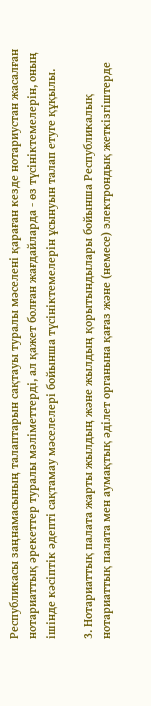Республикасы заңнамасының талаптарын сақтауы туралы мәселені қараған кезде нотариустан жасалған нотариаттық әрекеттер туралы мәліметтерді, ал қажет болған жағдайларда - өз түсініктемелерін, оның ішінде кәсіптік әдепті сақтамау мәселелері бойынша түсініктемелерін ұсынуын талап етуге құқылы.

3. Нотариаттық палата жарты жылдың және жылдың қорытындылары бойынша Республикалық нотариаттық палата мен аумақтық әдiлет органына қағаз және (немесе) электрондық жеткізгіштерде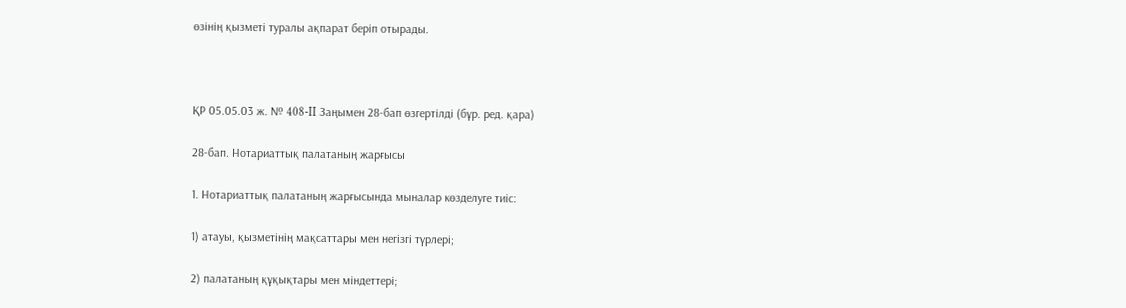өзiнiң қызметi туралы ақпарат берiп отырады.



ҚР 05.05.03 ж. № 408-II Заңымен 28-бап өзгертілді (бұр. ред. қара)

28-бап. Нотариаттық палатаның жарғысы

1. Нотариаттық палатаның жарғысында мыналар көзделуге тиiс:

1) атауы, қызметiнiң мақсаттары мен негiзгi түрлерi;

2) палатаның құқықтары мен мiндеттерi;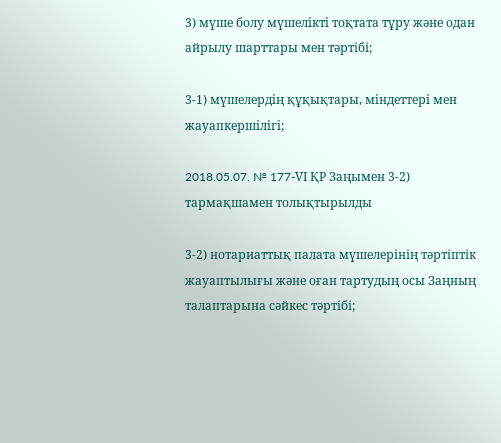3) мүше болу мүшелiктi тоқтата тұру және одан айрылу шарттары мен тәртібі;

3-1) мүшелердiң құқықтары, мiндеттерi мен жауапкершiлiгi;

2018.05.07. № 177-VІ ҚР Заңымен 3-2) тармақшамен толықтырылды

3-2) нотариаттық палата мүшелерінің тәртіптік жауаптылығы және оған тартудың осы Заңның талаптарына сәйкес тәртібі;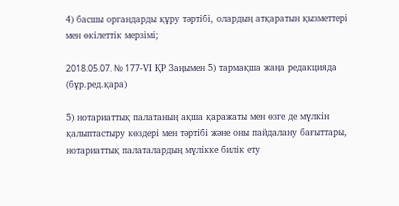4) басшы органдарды құру тәртібі, олардың атқаратын қызметтерi мен өкiлеттiк мерзiмi;

2018.05.07. № 177-VІ ҚР Заңымен 5) тармақша жаңа редакцияда (бұр.ред.қара)

5) нотариаттық палатаның ақша қаражаты мен өзге де мүлкін қалыптастыру көздері мен тәртібі және оны пайдалану бағыттары, нотариаттық палаталардың мүлікке билік ету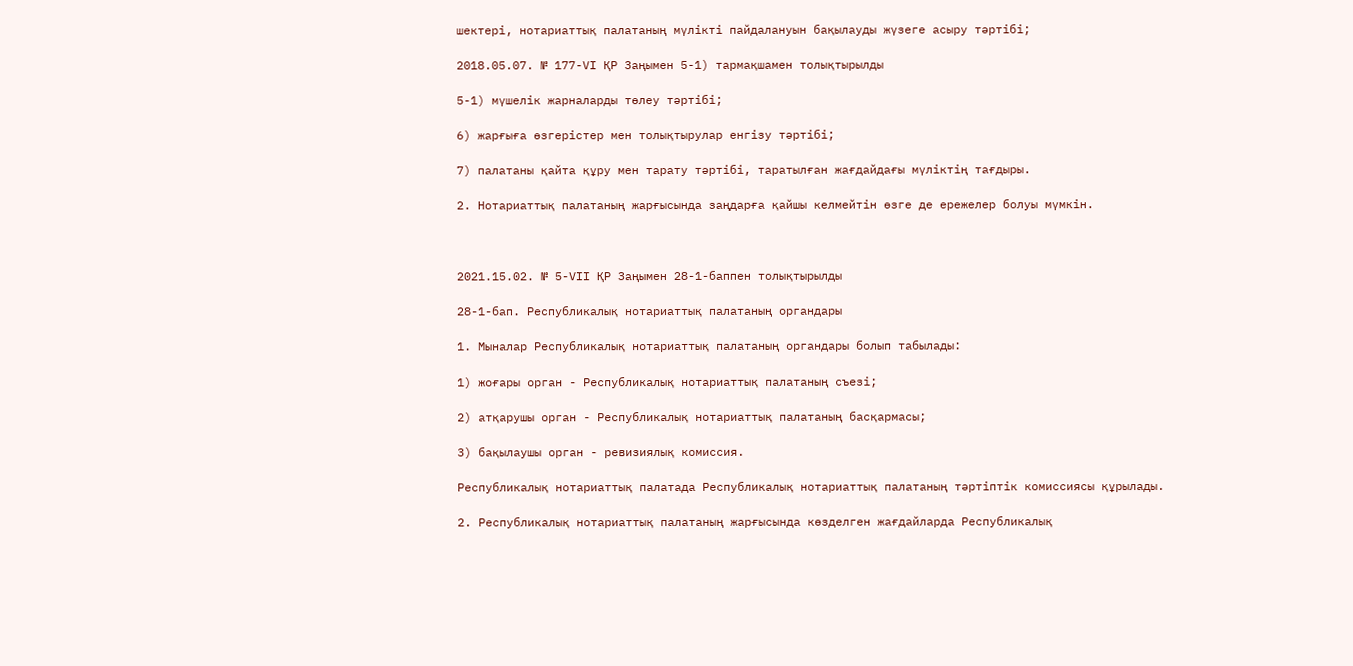шектері, нотариаттық палатаның мүлікті пайдалануын бақылауды жүзеге асыру тәртібі;

2018.05.07. № 177-VІ ҚР Заңымен 5-1) тармақшамен толықтырылды

5-1) мүшелік жарналарды төлеу тәртібі;

6) жарғыға өзгерістер мен толықтырулар енгізу тәртібі;

7) палатаны қайта құру мен тарату тәртібі, таратылған жағдайдағы мүлiктiң тағдыры.

2. Нотариаттық палатаның жарғысында заңдарға қайшы келмейтiн өзге де ережелер болуы мүмкiн.



2021.15.02. № 5-VІІ ҚР Заңымен 28-1-баппен толықтырылды

28-1-бап. Республикалық нотариаттық палатаның органдары

1. Мыналар Республикалық нотариаттық палатаның органдары болып табылады:

1) жоғары орган - Республикалық нотариаттық палатаның съезі;

2) атқарушы орган - Республикалық нотариаттық палатаның басқармасы;

3) бақылаушы орган - ревизиялық комиссия.

Республикалық нотариаттық палатада Республикалық нотариаттық палатаның тәртіптік комиссиясы құрылады.

2. Республикалық нотариаттық палатаның жарғысында көзделген жағдайларда Республикалық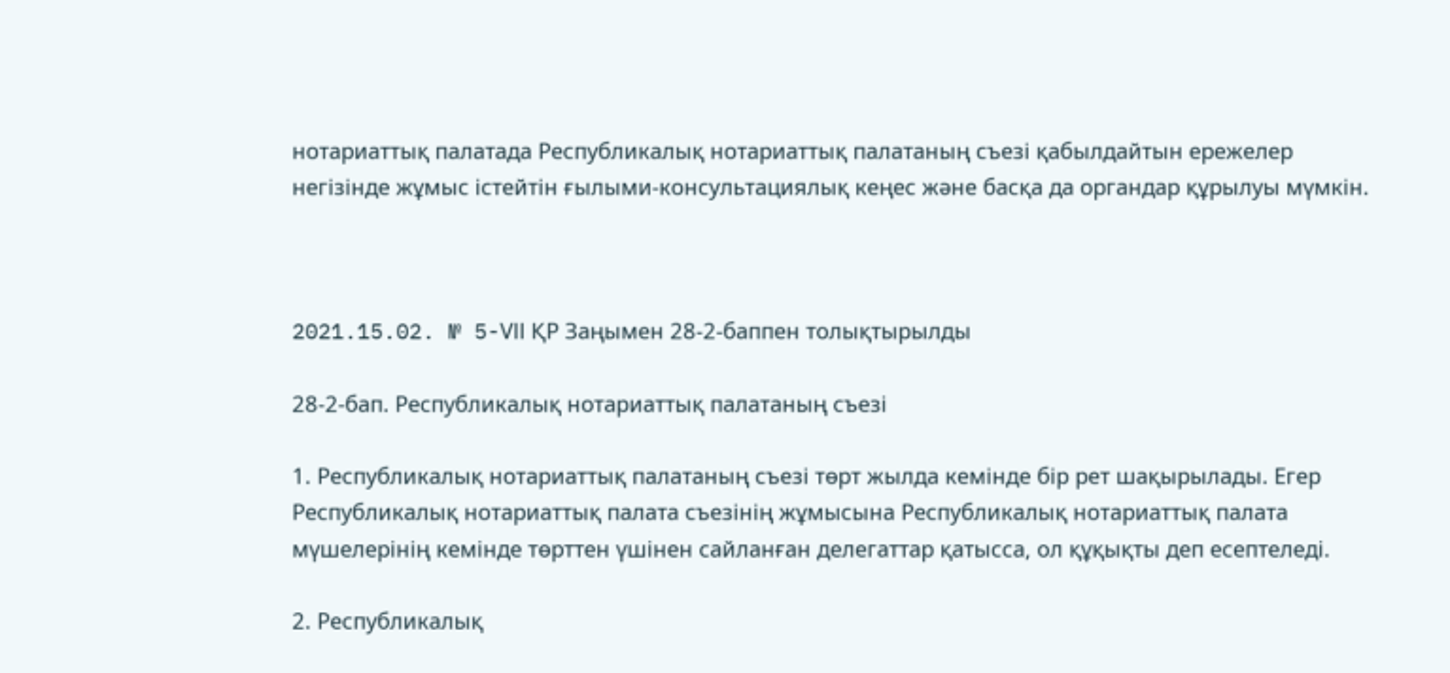нотариаттық палатада Республикалық нотариаттық палатаның съезі қабылдайтын ережелер негізінде жұмыс істейтін ғылыми-консультациялық кеңес және басқа да органдар құрылуы мүмкін.



2021.15.02. № 5-VІІ ҚР Заңымен 28-2-баппен толықтырылды

28-2-бап. Республикалық нотариаттық палатаның съезі

1. Республикалық нотариаттық палатаның съезі төрт жылда кемінде бір рет шақырылады. Егер Республикалық нотариаттық палата съезінің жұмысына Республикалық нотариаттық палата мүшелерінің кемінде төрттен үшінен сайланған делегаттар қатысса, ол құқықты деп есептеледі.

2. Республикалық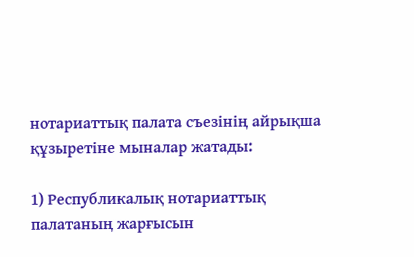нотариаттық палата съезінің айрықша құзыретіне мыналар жатады:

1) Республикалық нотариаттық палатаның жарғысын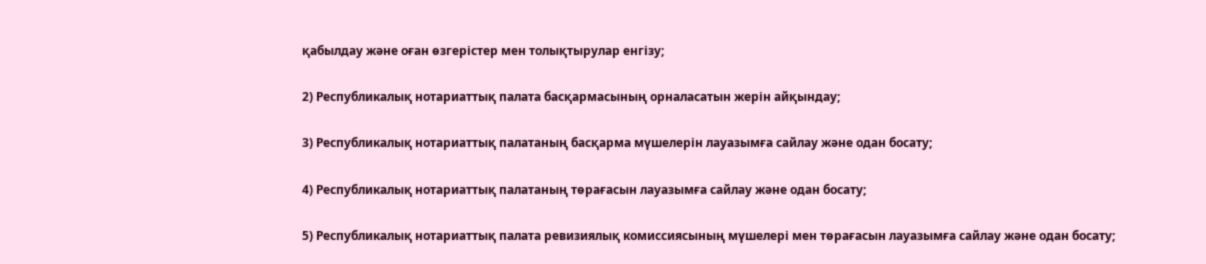қабылдау және оған өзгерістер мен толықтырулар енгізу;

2) Республикалық нотариаттық палата басқармасының орналасатын жерін айқындау;

3) Республикалық нотариаттық палатаның басқарма мүшелерін лауазымға сайлау және одан босату;

4) Республикалық нотариаттық палатаның төрағасын лауазымға сайлау және одан босату;

5) Республикалық нотариаттық палата ревизиялық комиссиясының мүшелері мен төрағасын лауазымға сайлау және одан босату;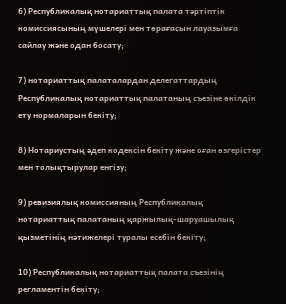6) Республикалық нотариаттық палата тәртіптік комиссиясының мүшелері мен төрағасын лауазымға сайлау және одан босату;

7) нотариаттық палаталардан делегаттардың Республикалық нотариаттық палатаның съезіне өкілдік ету нормаларын бекіту;

8) Нотариустың әдеп кодексін бекіту және оған өзгерістер мен толықтырулар енгізу;

9) ревизиялық комиссияның Республикалық нотариаттық палатаның қаржылық-шаруашылық қызметінің нәтижелері туралы есебін бекіту;

10) Республикалық нотариаттық палата съезінің регламентін бекіту;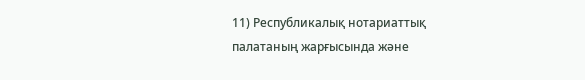11) Республикалық нотариаттық палатаның жарғысында және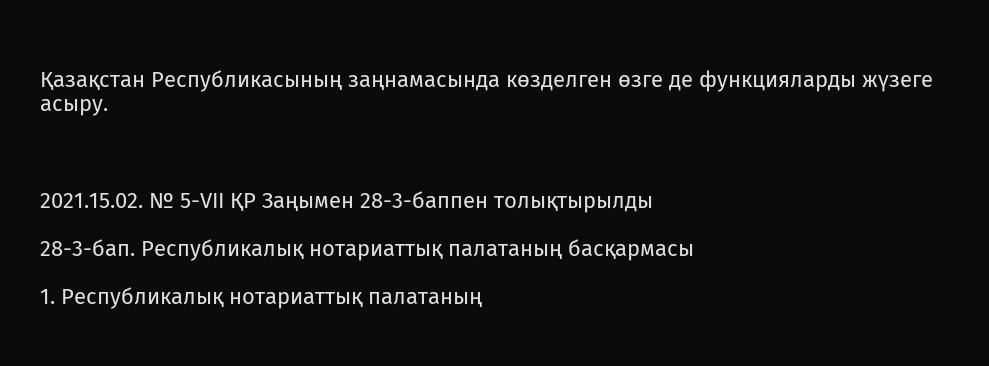Қазақстан Республикасының заңнамасында көзделген өзге де функцияларды жүзеге асыру.



2021.15.02. № 5-VІІ ҚР Заңымен 28-3-баппен толықтырылды

28-3-бап. Республикалық нотариаттық палатаның басқармасы

1. Республикалық нотариаттық палатаның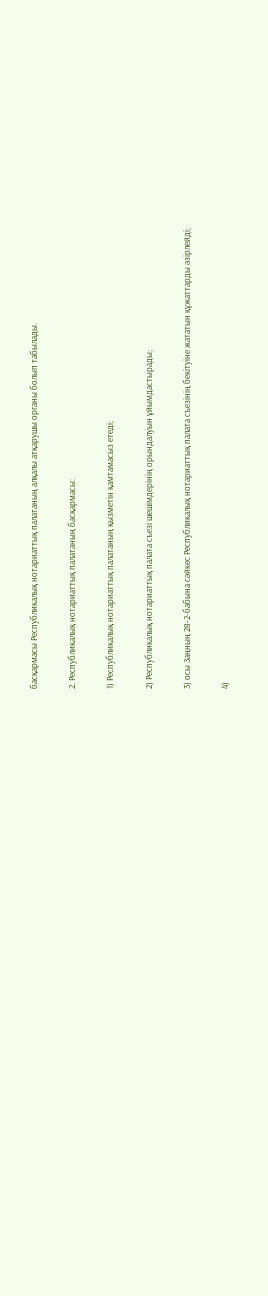басқармасы Республикалық нотариаттық палатаның алқалы атқарушы органы болып табылады.

2. Республикалық нотариаттық палатаның басқармасы:

1) Республикалық нотариаттық палатаның қызметін қамтамасыз етеді;

2) Республикалық нотариаттық палата съезі шешімдерінің орындалуын ұйымдастырады;

3) осы Заңның 28-2-бабына сәйкес Республикалық нотариаттық палата съезінің бекітуіне жататын құжаттарды әзірлейді;

4)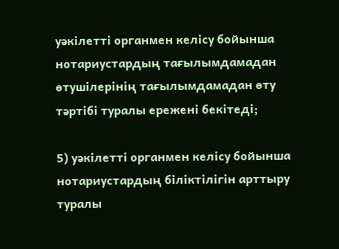уəкілетті органмен келісу бойынша нотариустардың тағылымдамадан өтушілерінің тағылымдамадан өту тәртібі туралы ережені бекітеді;

5) уəкілетті органмен келісу бойынша нотариустардың біліктілігін арттыру туралы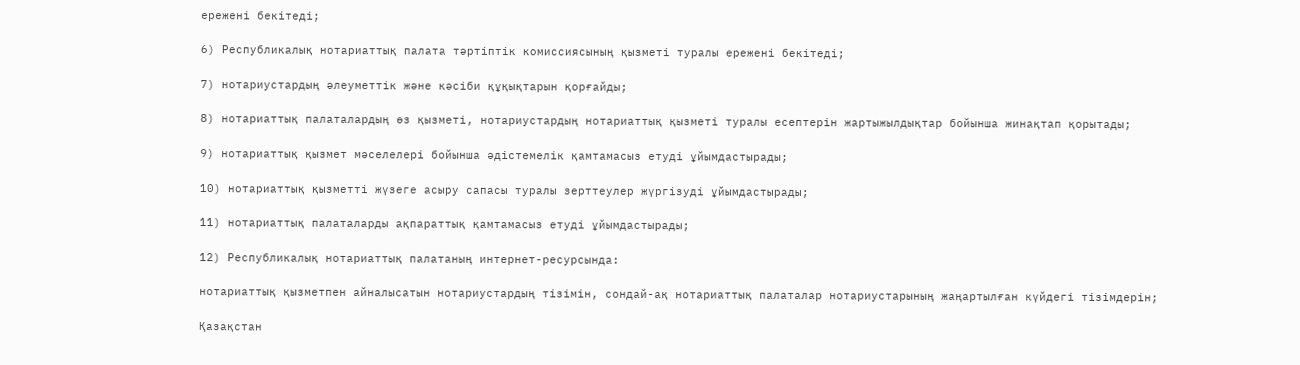ережені бекітеді;

6) Республикалық нотариаттық палата тәртіптік комиссиясының қызметі туралы ережені бекітеді;

7) нотариустардың әлеуметтік және кәсіби құқықтарын қорғайды;

8) нотариаттық палаталардың өз қызметі, нотариустардың нотариаттық қызметі туралы есептерін жартыжылдықтар бойынша жинақтап қорытады;

9) нотариаттық қызмет мәселелері бойынша әдістемелік қамтамасыз етуді ұйымдастырады;

10) нотариаттық қызметті жүзеге асыру сапасы туралы зерттеулер жүргізуді ұйымдастырады;

11) нотариаттық палаталарды ақпараттық қамтамасыз етуді ұйымдастырады;

12) Республикалық нотариаттық палатаның интернет-ресурсында:

нотариаттық қызметпен айналысатын нотариустардың тізімін, сондай-ақ нотариаттық палаталар нотариустарының жаңартылған күйдегі тізімдерін;

Қазақстан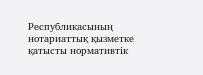Республикасының нотариаттық қызметке қатысты нормативтік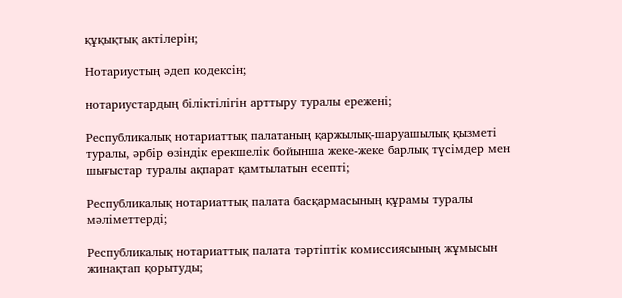құқықтық актілерін;

Нотариустың әдеп кодексін;

нотариустардың біліктілігін арттыру туралы ережені;

Республикалық нотариаттық палатаның қаржылық-шаруашылық қызметі туралы, әрбір өзіндік ерекшелік бойынша жеке-жеке барлық түсімдер мен шығыстар туралы ақпарат қамтылатын есепті;

Республикалық нотариаттық палата басқармасының құрамы туралы мәліметтерді;

Республикалық нотариаттық палата тәртіптік комиссиясының жұмысын жинақтап қорытуды;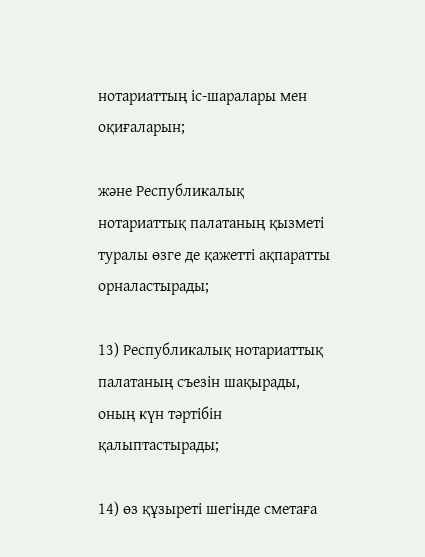нотариаттың іс-шаралары мен оқиғаларын;

және Республикалық нотариаттық палатаның қызметі туралы өзге де қажетті ақпаратты орналастырады;

13) Республикалық нотариаттық палатаның съезін шақырады, оның күн тәртібін қалыптастырады;

14) өз құзыреті шегінде сметаға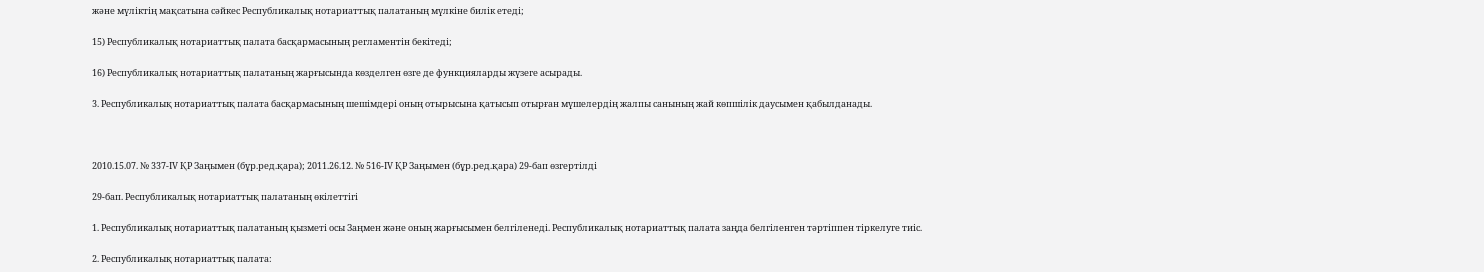және мүліктің мақсатына сәйкес Республикалық нотариаттық палатаның мүлкіне билік етеді;

15) Республикалық нотариаттық палата басқармасының регламентін бекітеді;

16) Республикалық нотариаттық палатаның жарғысында көзделген өзге де функцияларды жүзеге асырады.

3. Республикалық нотариаттық палата басқармасының шешімдері оның отырысына қатысып отырған мүшелердің жалпы санының жай көпшілік даусымен қабылданады.



2010.15.07. № 337-ІV ҚР Заңымен (бұр.ред.қара); 2011.26.12. № 516-ІV ҚР Заңымен (бұр.ред.қара) 29-бап өзгертілді

29-бап. Республикалық нотариаттық палатаның өкiлеттiгi

1. Республикалық нотариаттық палатаның қызметi осы Заңмен және оның жарғысымен белгiленедi. Республикалық нотариаттық палата заңда белгiленген тәртiппен тiркелуге тиiс.

2. Республикалық нотариаттық палата: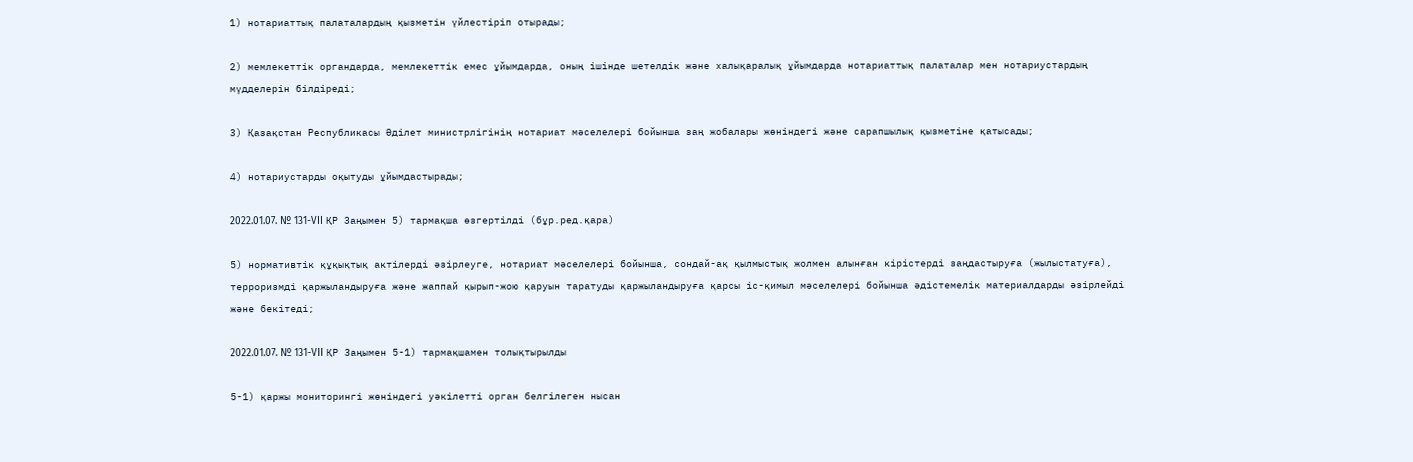1) нотариаттық палаталардың қызметiн үйлестiрiп отырады;

2) мемлекеттік органдарда, мемлекеттік емес ұйымдарда, оның iшiнде шетелдiк және халықаралық ұйымдарда нотариаттық палаталар мен нотариустардың мүдделерiн бiлдiредi;

3) Қазақстан Республикасы Әдiлет министрлігінiң нотариат мәселелерi бойынша заң жобалары жөніндегі және сарапшылық қызметiне қатысады;

4) нотариустарды оқытуды ұйымдастырады;

2022.01.07. № 131-VII ҚР Заңымен 5) тармақша өзгертілді (бұр.ред.қара)

5) нормативтiк құқықтық актiлердi әзiрлеуге, нотариат мәселелері бойынша, сондай-ақ қылмыстық жолмен алынған кірістерді заңдастыруға (жылыстатуға), терроризмді қаржыландыруға және жаппай қырып-жою қаруын таратуды қаржыландыруға қарсы іс-қимыл мәселелері бойынша әдістемелік материалдарды әзірлейді және бекітеді;

2022.01.07. № 131-VII ҚР Заңымен 5-1) тармақшамен толықтырылды

5-1) қаржы мониторингі жөніндегі уәкілетті орган белгілеген нысан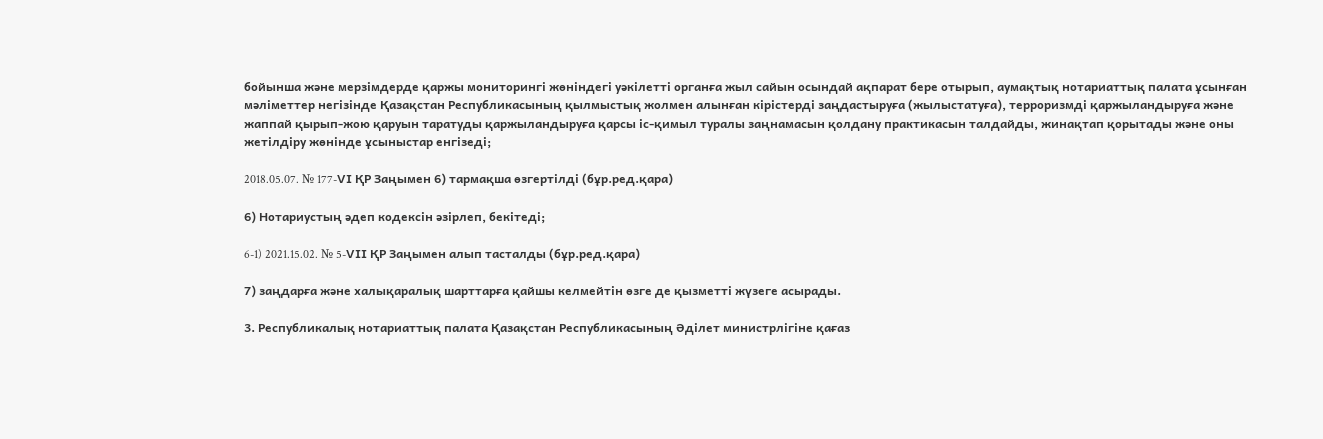бойынша және мерзімдерде қаржы мониторингі жөніндегі уәкілетті органға жыл сайын осындай ақпарат бере отырып, аумақтық нотариаттық палата ұсынған мәліметтер негізінде Қазақстан Республикасының қылмыстық жолмен алынған кірістерді заңдастыруға (жылыстатуға), терроризмді қаржыландыруға және жаппай қырып-жою қаруын таратуды қаржыландыруға қарсы іс-қимыл туралы заңнамасын қолдану практикасын талдайды, жинақтап қорытады және оны жетілдіру жөнінде ұсыныстар енгізеді;

2018.05.07. № 177-VІ ҚР Заңымен 6) тармақша өзгертілді (бұр.ред.қара)

6) Нотариустың әдеп кодексiн әзiрлеп, бекiтедi;

6-1) 2021.15.02. № 5-VІІ ҚР Заңымен алып тасталды (бұр.ред.қара)

7) заңдарға және халықаралық шарттарға қайшы келмейтiн өзге де қызметтi жүзеге асырады.

3. Республикалық нотариаттық палата Қазақстан Республикасының Әдiлет министрлігіне қағаз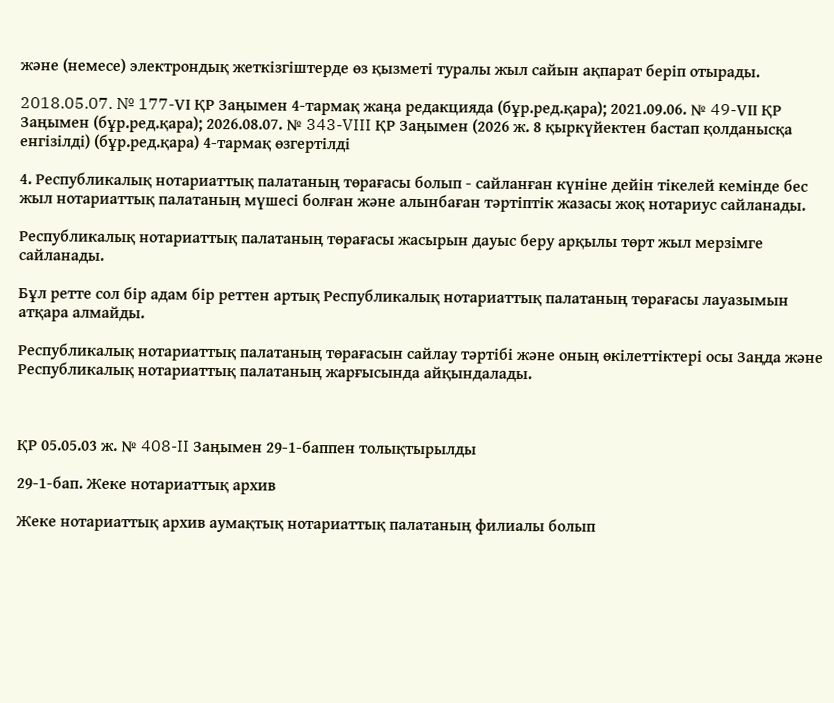және (немесе) электрондық жеткізгіштерде өз қызметi туралы жыл сайын ақпарат берiп отырады.

2018.05.07. № 177-VІ ҚР Заңымен 4-тармақ жаңа редакцияда (бұр.ред.қара); 2021.09.06. № 49-VІІ ҚР Заңымен (бұр.ред.қара); 2026.08.07. № 343-VIII ҚР Заңымен (2026 ж. 8 қыркүйектен бастап қолданысқа енгізілді) (бұр.ред.қара) 4-тармақ өзгертілді

4. Республикалық нотариаттық палатаның төрағасы болып - сайланған күніне дейін тікелей кемінде бес жыл нотариаттық палатаның мүшесі болған жəне алынбаған тəртіптік жазасы жоқ нотариус сайланады.

Республикалық нотариаттық палатаның төрағасы жасырын дауыс беру арқылы төрт жыл мерзімге сайланады.

Бұл ретте сол бір адам бір реттен артық Республикалық нотариаттық палатаның төрағасы лауазымын атқара алмайды.

Республикалық нотариаттық палатаның төрағасын сайлау тәртібі және оның өкілеттіктері осы Заңда және Республикалық нотариаттық палатаның жарғысында айқындалады.



ҚР 05.05.03 ж. № 408-II Заңымен 29-1-баппен толықтырылды

29-1-бап. Жеке нотариаттық архив

Жеке нотариаттық архив аумақтық нотариаттық палатаның филиалы болып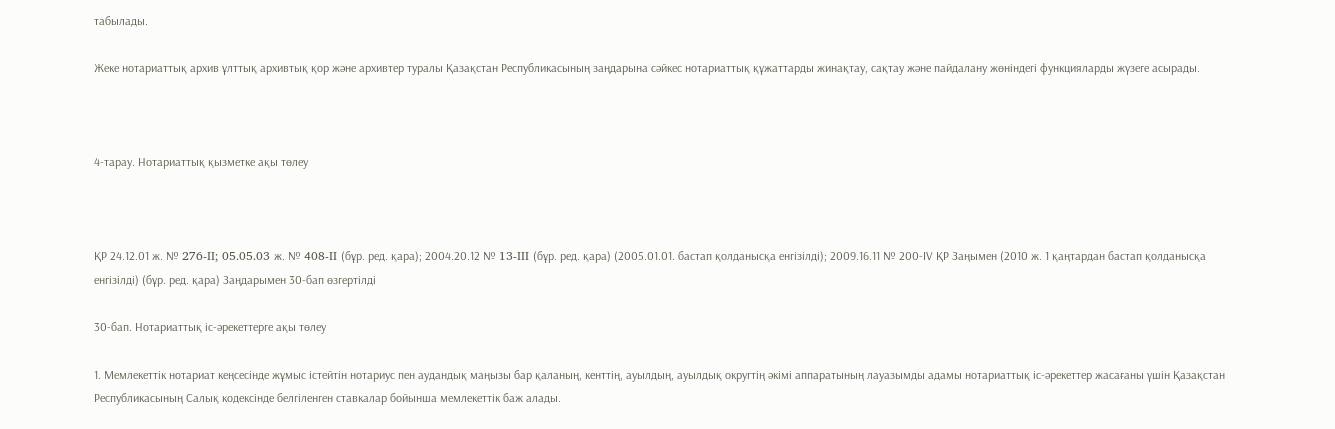табылады.

Жеке нотариаттық архив ұлттық архивтық қор және архивтер туралы Қазақстан Республикасының заңдарына сәйкес нотариаттық құжаттарды жинақтау, сақтау және пайдалану жөніндегі функцияларды жүзеге асырады.



4-тарау. Нотариаттық қызметке ақы төлеу



ҚР 24.12.01 ж. № 276-II; 05.05.03 ж. № 408-II (бұр. ред. қара); 2004.20.12 № 13-III (бұр. ред. қара) (2005.01.01. бастап қолданысқа енгізілді); 2009.16.11 № 200-ІV ҚР Заңымен (2010 ж. 1 қаңтардан бастап қолданысқа енгiзiлді) (бұр. ред. қара) Заңдарымен 30-бап өзгертілді

30-бап. Нотариаттық iс-әрекеттерге ақы төлеу

1. Мемлекеттік нотариат кеңсесiнде жұмыс iстейтiн нотариус пен аудандық маңызы бар қаланың, кенттiң, ауылдың, ауылдық округтiң әкімі аппаратының лауазымды адамы нотариаттық iс-әрекеттер жасағаны үшiн Қазақстан Республикасының Салық кодексiнде белгiленген ставкалар бойынша мемлекеттік баж алады.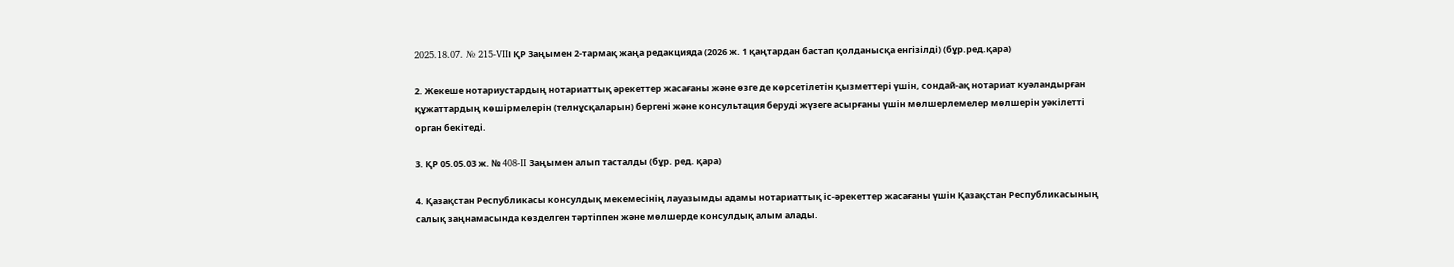2025.18.07. № 215-VIIІ ҚР Заңымен 2-тармақ жаңа редакцияда (2026 ж. 1 қаңтардан бастап қолданысқа енгізілді) (бұр.ред.қара)

2. Жекеше нотариустардың нотариаттық əрекеттер жасағаны жəне өзге де көрсетілетін қызметтері үшін, сондай-ақ нотариат куəландырған құжаттардың көшірмелерін (телнұсқаларын) бергені жəне консультация беруді жүзеге асырғаны үшін мөлшерлемелер мөлшерін уəкілетті орган бекітеді.

3. ҚР 05.05.03 ж. № 408-II Заңымен алып тасталды (бұр. ред. қара)

4. Қазақстан Республикасы консулдық мекемесiнiң лауазымды адамы нотариаттық iс-әрекеттер жасағаны үшiн Қазақстан Республикасының салық заңнамасында көзделген тәртiппен және мөлшерде консулдық алым алады.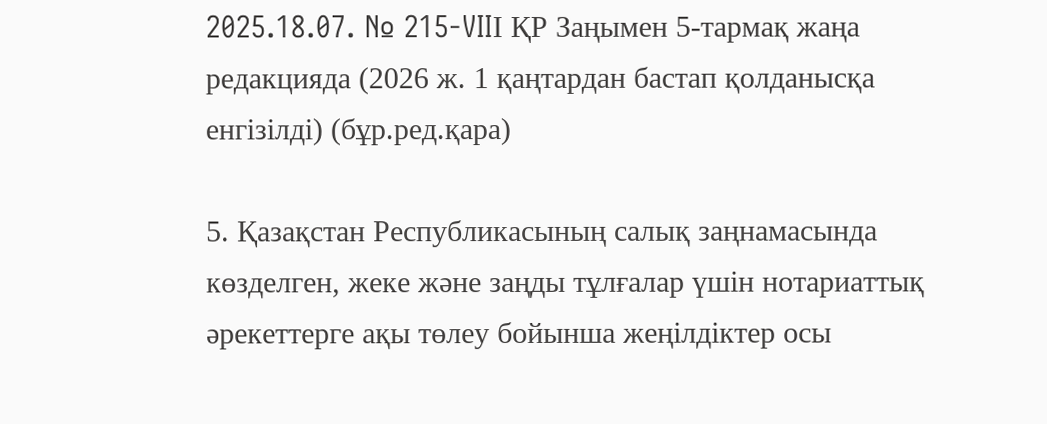2025.18.07. № 215-VIIІ ҚР Заңымен 5-тармақ жаңа редакцияда (2026 ж. 1 қаңтардан бастап қолданысқа енгізілді) (бұр.ред.қара)

5. Қазақстан Республикасының салық заңнамасында көзделген, жеке жəне заңды тұлғалар үшін нотариаттық əрекеттерге ақы төлеу бойынша жеңілдіктер осы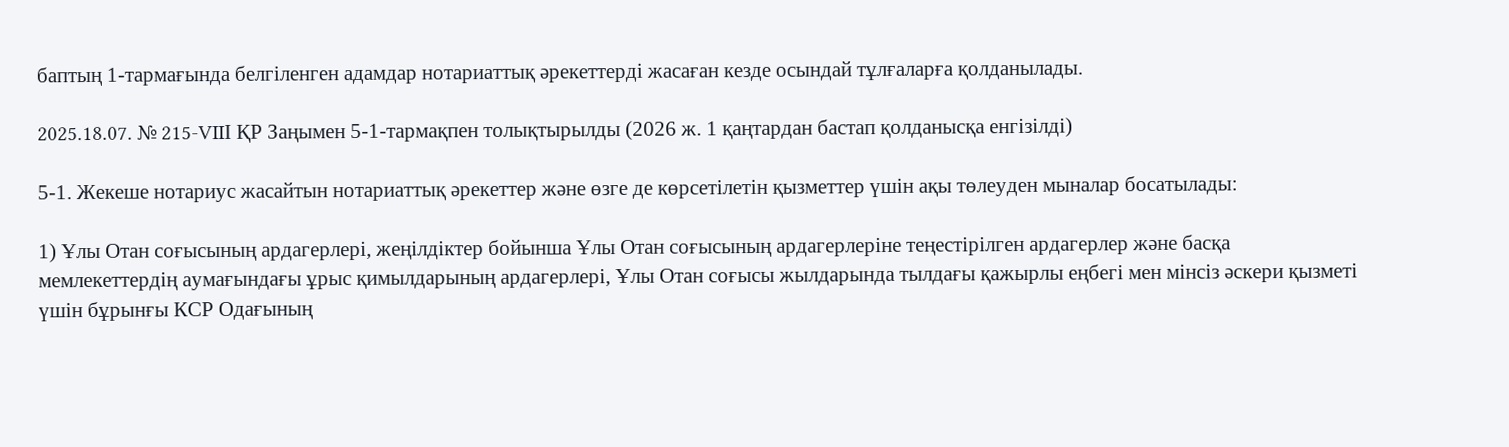баптың 1-тармағында белгіленген адамдар нотариаттық əрекеттерді жасаған кезде осындай тұлғаларға қолданылады.

2025.18.07. № 215-VIIІ ҚР Заңымен 5-1-тармақпен толықтырылды (2026 ж. 1 қаңтардан бастап қолданысқа енгізілді)

5-1. Жекеше нотариус жасайтын нотариаттық əрекеттер жəне өзге де көрсетілетін қызметтер үшін ақы төлеуден мыналар босатылады:

1) Ұлы Отан соғысының ардагерлері, жеңілдіктер бойынша Ұлы Отан соғысының ардагерлеріне теңестірілген ардагерлер жəне басқа мемлекеттердің аумағындағы ұрыс қимылдарының ардагерлері, Ұлы Отан соғысы жылдарында тылдағы қажырлы еңбегі мен мінсіз əскери қызметі үшін бұрынғы КСР Одағының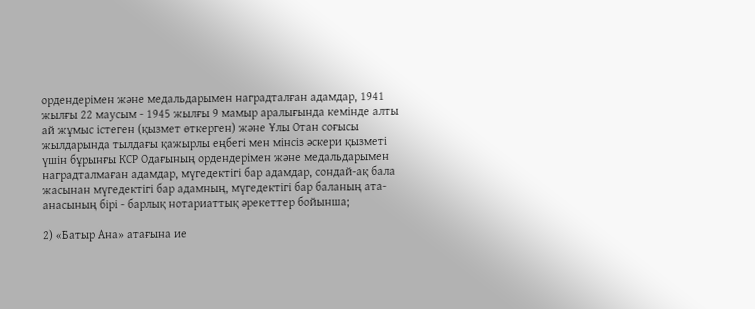ордендерімен жəне медальдарымен наградталған адамдар, 1941 жылғы 22 маусым - 1945 жылғы 9 мамыр аралығында кемінде алты ай жұмыс істеген (қызмет өткерген) жəне Ұлы Отан соғысы жылдарында тылдағы қажырлы еңбегі мен мінсіз əскери қызметі үшін бұрынғы КСР Одағының ордендерімен жəне медальдарымен наградталмаған адамдар, мүгедектігі бар адамдар, сондай-ақ бала жасынан мүгедектігі бар адамның, мүгедектігі бар баланың ата-анасының бірі - барлық нотариаттық əрекеттер бойынша;

2) «Батыр Ана» атағына ие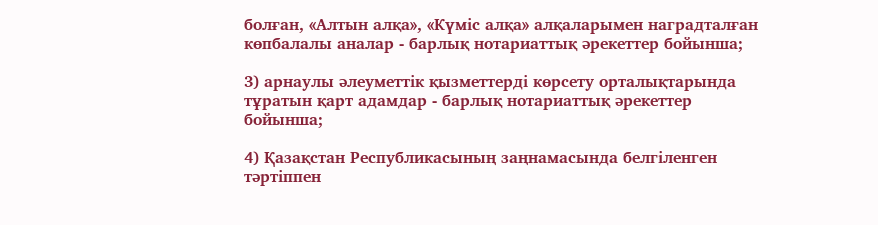болған, «Алтын алқа», «Күміс алқа» алқаларымен наградталған көпбалалы аналар - барлық нотариаттық əрекеттер бойынша;

3) арнаулы əлеуметтік қызметтерді көрсету орталықтарында тұратын қарт адамдар - барлық нотариаттық əрекеттер бойынша;

4) Қазақстан Республикасының заңнамасында белгіленген тəртіппен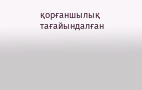қорғаншылық тағайындалған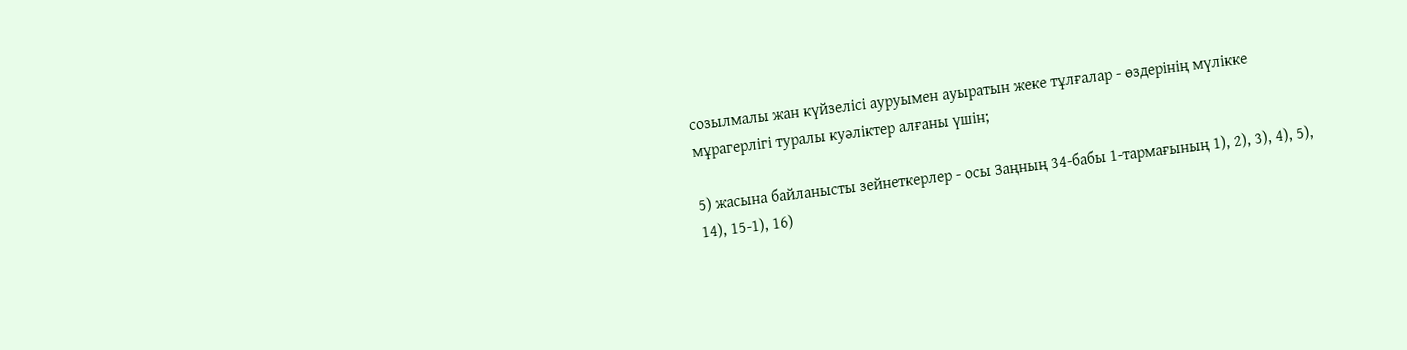созылмалы жан күйзелісі ауруымен ауыратын жеке тұлғалар - өздерінің мүлікке мұрагерлігі туралы куəліктер алғаны үшін;

5) жасына байланысты зейнеткерлер - осы Заңның 34-бабы 1-тармағының 1), 2), 3), 4), 5), 14), 15-1), 16)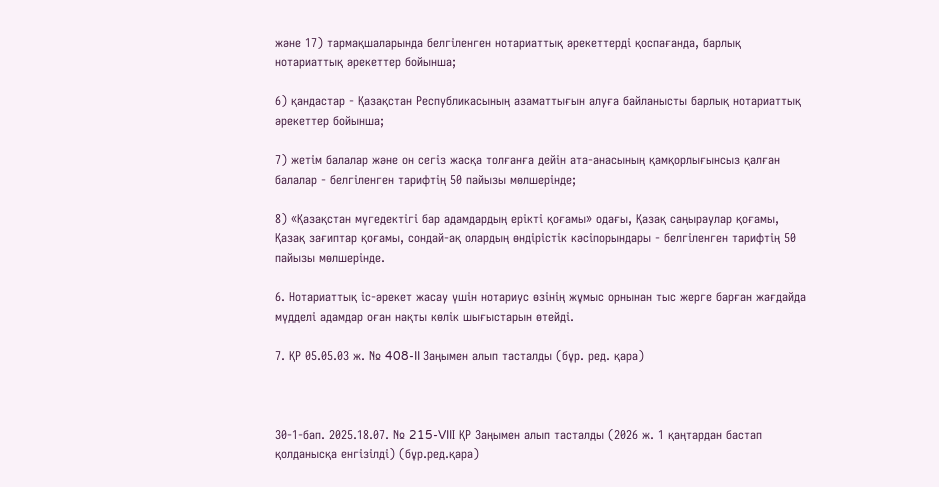жəне 17) тармақшаларында белгіленген нотариаттық əрекеттерді қоспағанда, барлық нотариаттық əрекеттер бойынша;

6) қандастар - Қазақстан Республикасының азаматтығын алуға байланысты барлық нотариаттық əрекеттер бойынша;

7) жетім балалар жəне он сегіз жасқа толғанға дейін ата-анасының қамқорлығынсыз қалған балалар - белгіленген тарифтің 50 пайызы мөлшерінде;

8) «Қазақстан мүгедектігі бар адамдардың ерікті қоғамы» одағы, Қазақ саңыраулар қоғамы, Қазақ зағиптар қоғамы, сондай-ақ олардың өндірістік кəсіпорындары - белгіленген тарифтің 50 пайызы мөлшерінде.

6. Нотариаттық iс-әрекет жасау үшiн нотариус өзiнiң жұмыс орнынан тыс жерге барған жағдайда мүдделi адамдар оған нақты көлiк шығыстарын өтейдi.

7. ҚР 05.05.03 ж. № 408-II Заңымен алып тасталды (бұр. ред. қара)



30-1-бап. 2025.18.07. № 215-VIIІ ҚР Заңымен алып тасталды (2026 ж. 1 қаңтардан бастап қолданысқа енгізілді) (бұр.ред.қара)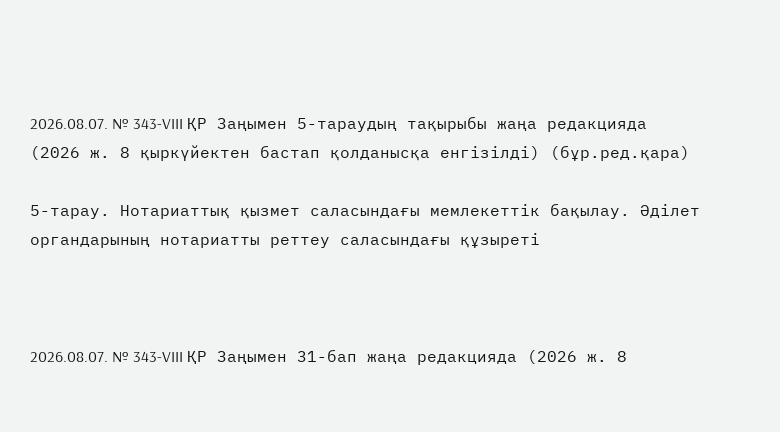2026.08.07. № 343-VIII ҚР Заңымен 5-тараудың тақырыбы жаңа редакцияда (2026 ж. 8 қыркүйектен бастап қолданысқа енгізілді) (бұр.ред.қара)

5-тарау. Нотариаттық қызмет саласындағы мемлекеттік бақылау. Əділет органдарының нотариатты реттеу саласындағы құзыреті



2026.08.07. № 343-VIII ҚР Заңымен 31-бап жаңа редакцияда (2026 ж. 8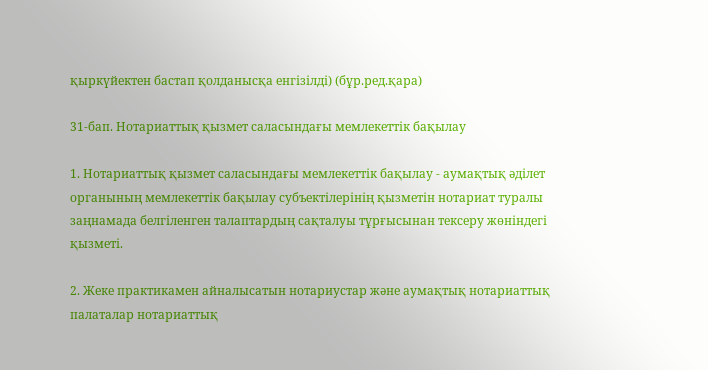қыркүйектен бастап қолданысқа енгізілді) (бұр.ред.қара)

31-бап. Нотариаттық қызмет саласындағы мемлекеттік бақылау

1. Нотариаттық қызмет саласындағы мемлекеттік бақылау - аумақтық əділет органының мемлекеттік бақылау субъектілерінің қызметін нотариат туралы заңнамада белгіленген талаптардың сақталуы тұрғысынан тексеру жөніндегі қызметі.

2. Жеке практикамен айналысатын нотариустар жəне аумақтық нотариаттық палаталар нотариаттық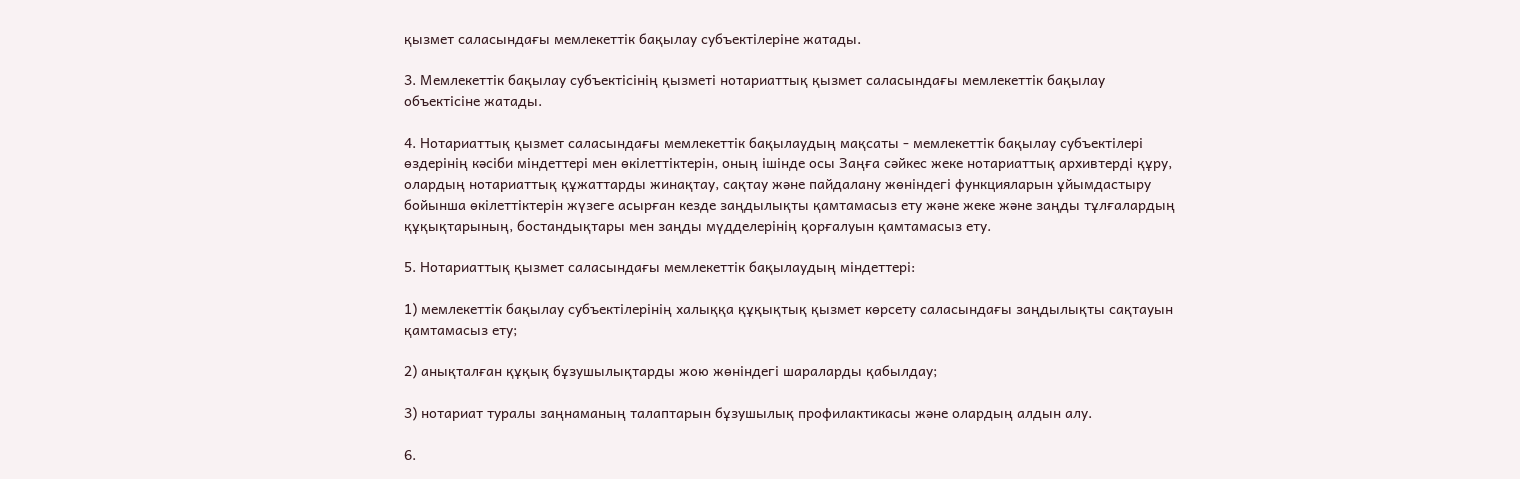қызмет саласындағы мемлекеттік бақылау субъектілеріне жатады.

3. Мемлекеттік бақылау субъектісінің қызметі нотариаттық қызмет саласындағы мемлекеттік бақылау объектісіне жатады.

4. Нотариаттық қызмет саласындағы мемлекеттік бақылаудың мақсаты - мемлекеттік бақылау субъектілері өздерінің кəсіби міндеттері мен өкілеттіктерін, оның ішінде осы Заңға сəйкес жеке нотариаттық архивтерді құру, олардың нотариаттық құжаттарды жинақтау, сақтау жəне пайдалану жөніндегі функцияларын ұйымдастыру бойынша өкілеттіктерін жүзеге асырған кезде заңдылықты қамтамасыз ету жəне жеке жəне заңды тұлғалардың құқықтарының, бостандықтары мен заңды мүдделерінің қорғалуын қамтамасыз ету.

5. Нотариаттық қызмет саласындағы мемлекеттік бақылаудың міндеттері:

1) мемлекеттік бақылау субъектілерінің халыққа құқықтық қызмет көрсету саласындағы заңдылықты сақтауын қамтамасыз ету;

2) анықталған құқық бұзушылықтарды жою жөніндегі шараларды қабылдау;

3) нотариат туралы заңнаманың талаптарын бұзушылық профилактикасы жəне олардың алдын алу.

6.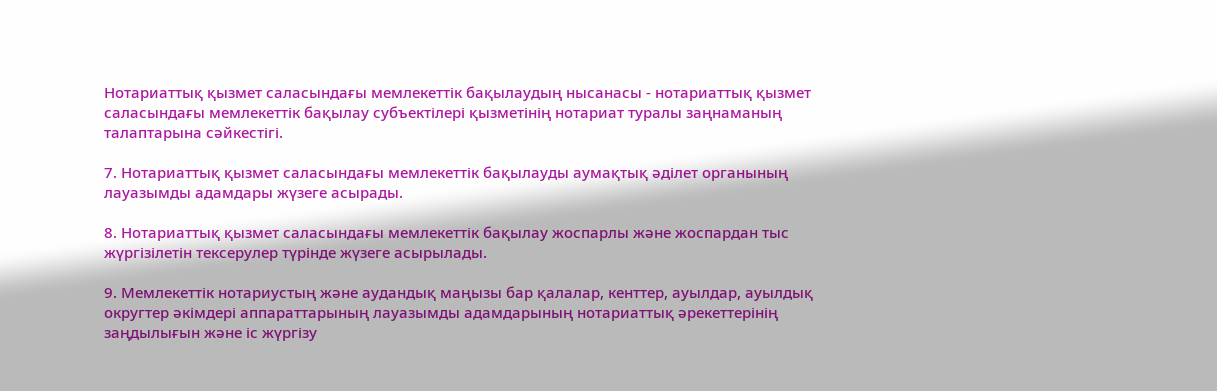Нотариаттық қызмет саласындағы мемлекеттік бақылаудың нысанасы - нотариаттық қызмет саласындағы мемлекеттік бақылау субъектілері қызметінің нотариат туралы заңнаманың талаптарына сəйкестігі.

7. Нотариаттық қызмет саласындағы мемлекеттік бақылауды аумақтық əділет органының лауазымды адамдары жүзеге асырады.

8. Нотариаттық қызмет саласындағы мемлекеттік бақылау жоспарлы жəне жоспардан тыс жүргізілетін тексерулер түрінде жүзеге асырылады.

9. Мемлекеттік нотариустың жəне аудандық маңызы бар қалалар, кенттер, ауылдар, ауылдық округтер əкімдері аппараттарының лауазымды адамдарының нотариаттық əрекеттерінің заңдылығын жəне іс жүргізу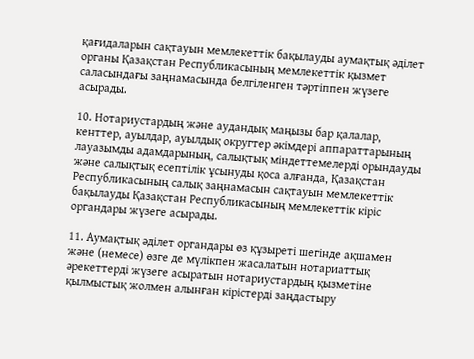қағидаларын сақтауын мемлекеттік бақылауды аумақтық əділет органы Қазақстан Республикасының мемлекеттік қызмет саласындағы заңнамасында белгіленген тəртіппен жүзеге асырады.

10. Нотариустардың жəне аудандық маңызы бар қалалар, кенттер, ауылдар, ауылдық округтер əкімдері аппараттарының лауазымды адамдарының, салықтық міндеттемелерді орындауды жəне салықтық есептілік ұсынуды қоса алғанда, Қазақстан Республикасының салық заңнамасын сақтауын мемлекеттік бақылауды Қазақстан Республикасының мемлекеттік кіріс органдары жүзеге асырады.

11. Аумақтық əділет органдары өз құзыреті шегінде ақшамен жəне (немесе) өзге де мүлікпен жасалатын нотариаттық əрекеттерді жүзеге асыратын нотариустардың қызметіне қылмыстық жолмен алынған кірістерді заңдастыру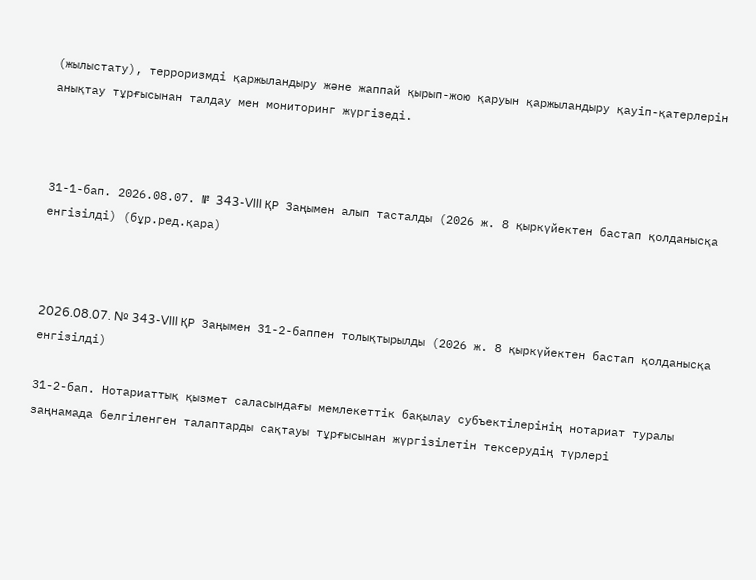(жылыстату), терроризмді қаржыландыру жəне жаппай қырып-жою қаруын қаржыландыру қауіп-қатерлерін анықтау тұрғысынан талдау мен мониторинг жүргізеді.



31-1-бап. 2026.08.07. № 343-VIII ҚР Заңымен алып тасталды (2026 ж. 8 қыркүйектен бастап қолданысқа енгізілді) (бұр.ред.қара)



2026.08.07. № 343-VIII ҚР Заңымен 31-2-баппен толықтырылды (2026 ж. 8 қыркүйектен бастап қолданысқа енгізілді)

31-2-бап. Нотариаттық қызмет саласындағы мемлекеттік бақылау субъектілерінің нотариат туралы заңнамада белгіленген талаптарды сақтауы тұрғысынан жүргізілетін тексерудің түрлері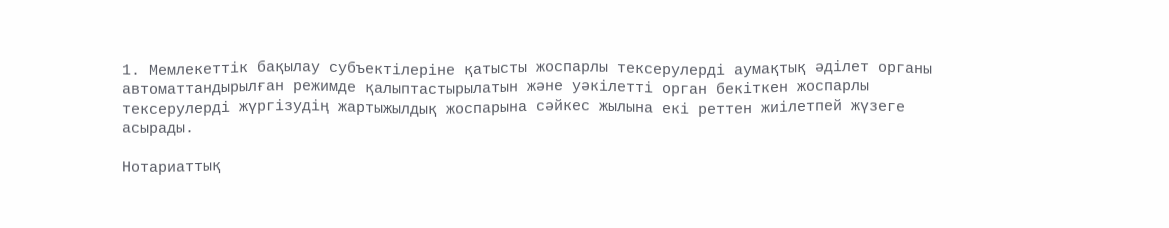1. Мемлекеттік бақылау субъектілеріне қатысты жоспарлы тексерулерді аумақтық əділет органы автоматтандырылған режимде қалыптастырылатын жəне уəкілетті орган бекіткен жоспарлы тексерулерді жүргізудің жартыжылдық жоспарына сəйкес жылына екі реттен жиілетпей жүзеге асырады.

Нотариаттық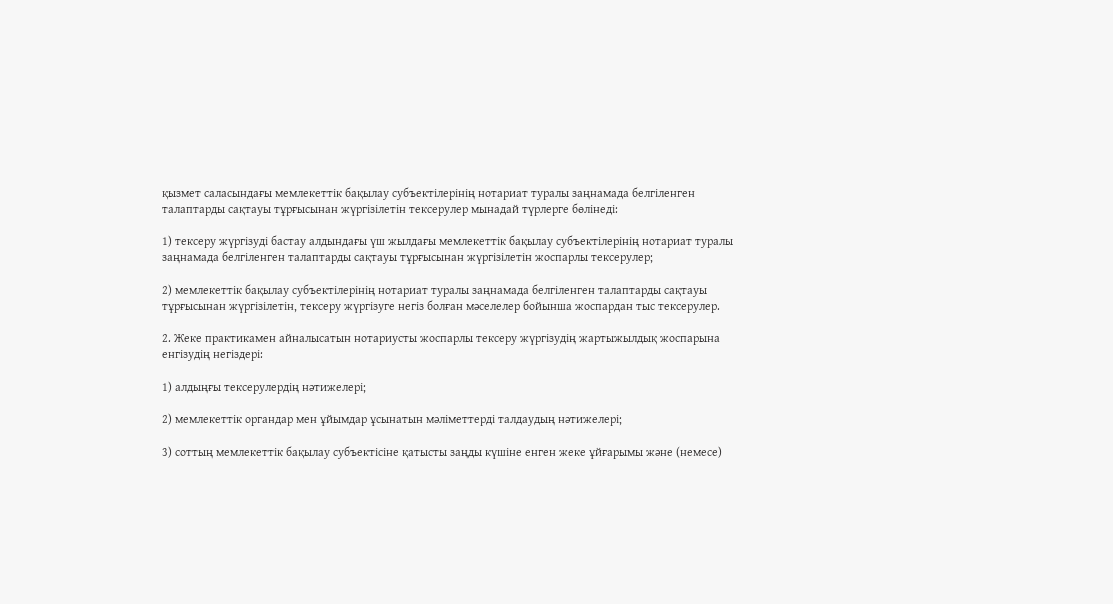қызмет саласындағы мемлекеттік бақылау субъектілерінің нотариат туралы заңнамада белгіленген талаптарды сақтауы тұрғысынан жүргізілетін тексерулер мынадай түрлерге бөлінеді:

1) тексеру жүргізуді бастау алдындағы үш жылдағы мемлекеттік бақылау субъектілерінің нотариат туралы заңнамада белгіленген талаптарды сақтауы тұрғысынан жүргізілетін жоспарлы тексерулер;

2) мемлекеттік бақылау субъектілерінің нотариат туралы заңнамада белгіленген талаптарды сақтауы тұрғысынан жүргізілетін, тексеру жүргізуге негіз болған мəселелер бойынша жоспардан тыс тексерулер.

2. Жеке практикамен айналысатын нотариусты жоспарлы тексеру жүргізудің жартыжылдық жоспарына енгізудің негіздері:

1) алдыңғы тексерулердің нəтижелері;

2) мемлекеттік органдар мен ұйымдар ұсынатын мəліметтерді талдаудың нəтижелері;

3) соттың мемлекеттік бақылау субъектісіне қатысты заңды күшіне енген жеке ұйғарымы жəне (немесе)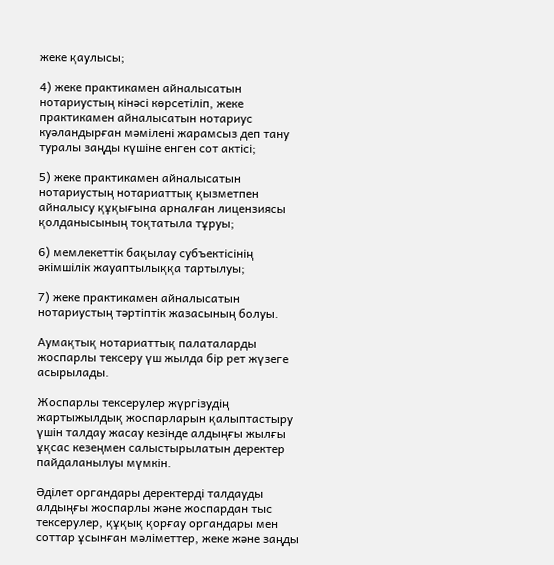жеке қаулысы;

4) жеке практикамен айналысатын нотариустың кінəсі көрсетіліп, жеке практикамен айналысатын нотариус куəландырған мəмілені жарамсыз деп тану туралы заңды күшіне енген сот актісі;

5) жеке практикамен айналысатын нотариустың нотариаттық қызметпен айналысу құқығына арналған лицензиясы қолданысының тоқтатыла тұруы;

6) мемлекеттік бақылау субъектісінің əкімшілік жауаптылыққа тартылуы;

7) жеке практикамен айналысатын нотариустың тəртіптік жазасының болуы.

Аумақтық нотариаттық палаталарды жоспарлы тексеру үш жылда бір рет жүзеге асырылады.

Жоспарлы тексерулер жүргізудің жартыжылдық жоспарларын қалыптастыру үшін талдау жасау кезінде алдыңғы жылғы ұқсас кезеңмен салыстырылатын деректер пайдаланылуы мүмкін.

Əділет органдары деректерді талдауды алдыңғы жоспарлы жəне жоспардан тыс тексерулер, құқық қорғау органдары мен соттар ұсынған мəліметтер, жеке жəне заңды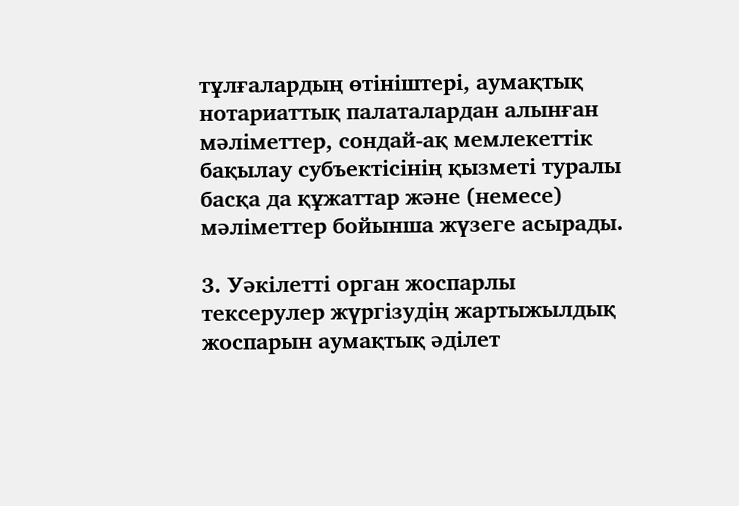тұлғалардың өтініштері, аумақтық нотариаттық палаталардан алынған мəліметтер, сондай-ақ мемлекеттік бақылау субъектісінің қызметі туралы басқа да құжаттар жəне (немесе) мəліметтер бойынша жүзеге асырады.

3. Уəкілетті орган жоспарлы тексерулер жүргізудің жартыжылдық жоспарын аумақтық əділет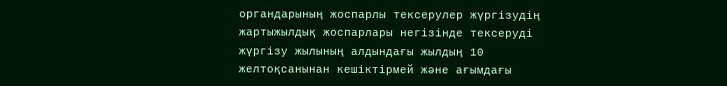органдарының жоспарлы тексерулер жүргізудің жартыжылдық жоспарлары негізінде тексеруді жүргізу жылының алдындағы жылдың 10 желтоқсанынан кешіктірмей жəне ағымдағы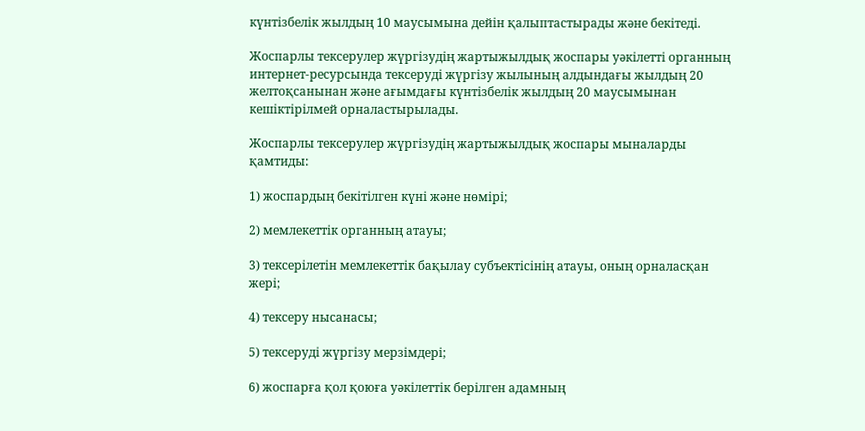күнтізбелік жылдың 10 маусымына дейін қалыптастырады жəне бекітеді.

Жоспарлы тексерулер жүргізудің жартыжылдық жоспары уəкілетті органның интернет-ресурсында тексеруді жүргізу жылының алдындағы жылдың 20 желтоқсанынан жəне ағымдағы күнтізбелік жылдың 20 маусымынан кешіктірілмей орналастырылады.

Жоспарлы тексерулер жүргізудің жартыжылдық жоспары мыналарды қамтиды:

1) жоспардың бекітілген күні жəне нөмірі;

2) мемлекеттік органның атауы;

3) тексерілетін мемлекеттік бақылау субъектісінің атауы, оның орналасқан жері;

4) тексеру нысанасы;

5) тексеруді жүргізу мерзімдері;

6) жоспарға қол қоюға уəкілеттік берілген адамның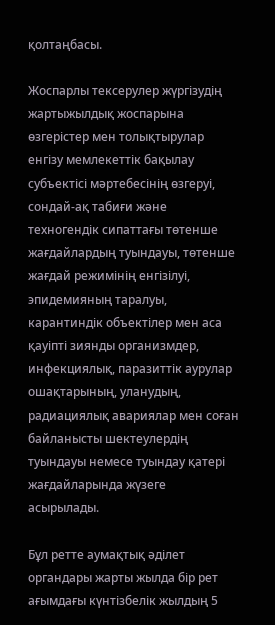қолтаңбасы.

Жоспарлы тексерулер жүргізудің жартыжылдық жоспарына өзгерістер мен толықтырулар енгізу мемлекеттік бақылау субъектісі мəртебесінің өзгеруі, сондай-ақ табиғи жəне техногендік сипаттағы төтенше жағдайлардың туындауы, төтенше жағдай режимінің енгізілуі, эпидемияның таралуы, карантиндік объектілер мен аса қауіпті зиянды организмдер, инфекциялық, паразиттік аурулар ошақтарының, уланудың, радиациялық авариялар мен соған байланысты шектеулердің туындауы немесе туындау қатері жағдайларында жүзеге асырылады.

Бұл ретте аумақтық əділет органдары жарты жылда бір рет ағымдағы күнтізбелік жылдың 5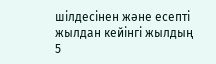шілдесінен жəне есепті жылдан кейінгі жылдың 5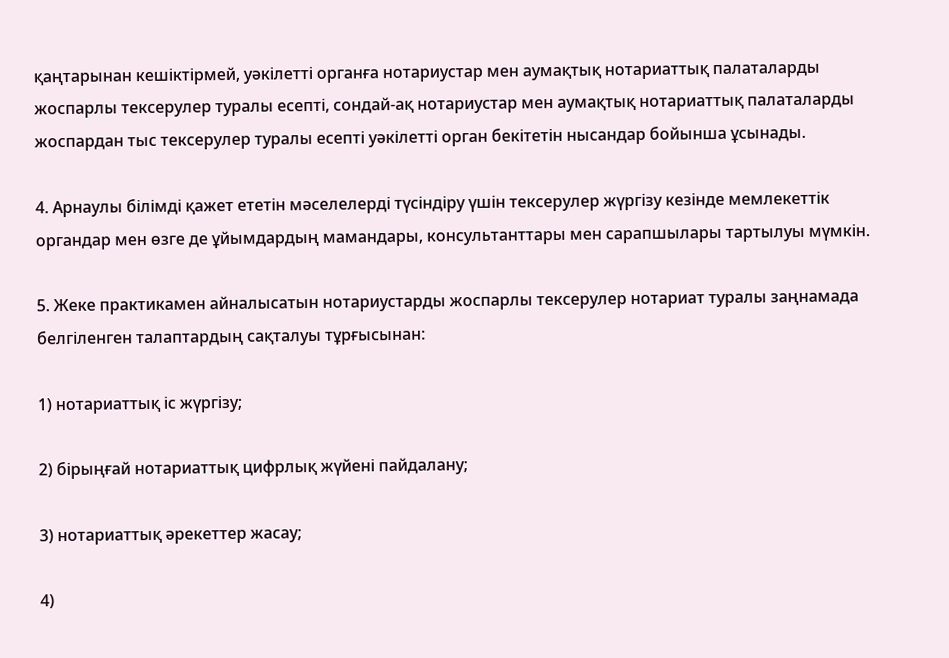қаңтарынан кешіктірмей, уəкілетті органға нотариустар мен аумақтық нотариаттық палаталарды жоспарлы тексерулер туралы есепті, сондай-ақ нотариустар мен аумақтық нотариаттық палаталарды жоспардан тыс тексерулер туралы есепті уəкілетті орган бекітетін нысандар бойынша ұсынады.

4. Арнаулы білімді қажет ететін мəселелерді түсіндіру үшін тексерулер жүргізу кезінде мемлекеттік органдар мен өзге де ұйымдардың мамандары, консультанттары мен сарапшылары тартылуы мүмкін.

5. Жеке практикамен айналысатын нотариустарды жоспарлы тексерулер нотариат туралы заңнамада белгіленген талаптардың сақталуы тұрғысынан:

1) нотариаттық іс жүргізу;

2) бірыңғай нотариаттық цифрлық жүйені пайдалану;

3) нотариаттық əрекеттер жасау;

4)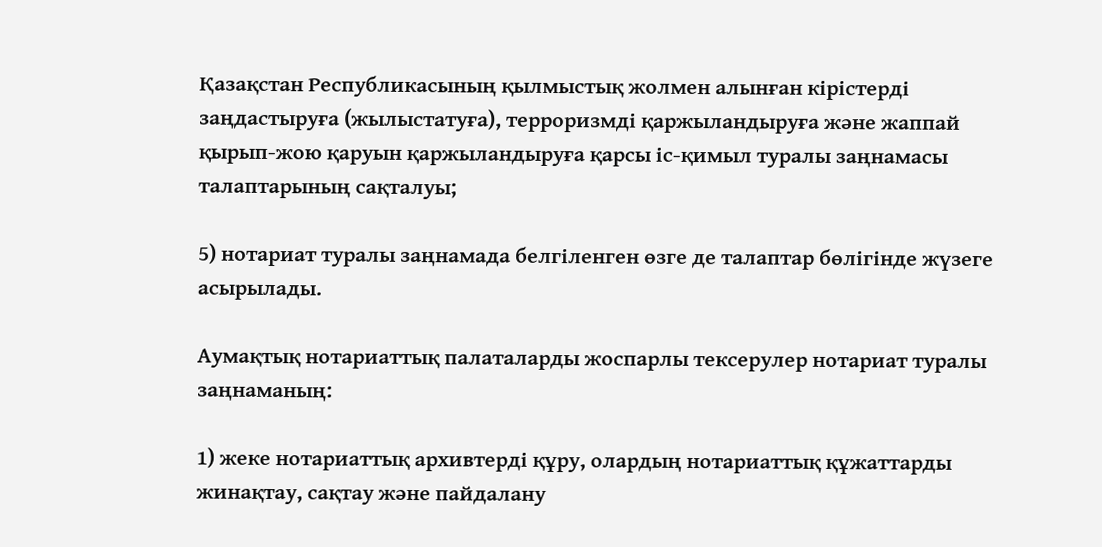Қазақстан Республикасының қылмыстық жолмен алынған кірістерді заңдастыруға (жылыстатуға), терроризмді қаржыландыруға жəне жаппай қырып-жою қаруын қаржыландыруға қарсы іс-қимыл туралы заңнамасы талаптарының сақталуы;

5) нотариат туралы заңнамада белгіленген өзге де талаптар бөлігінде жүзеге асырылады.

Аумақтық нотариаттық палаталарды жоспарлы тексерулер нотариат туралы заңнаманың:

1) жеке нотариаттық архивтерді құру, олардың нотариаттық құжаттарды жинақтау, сақтау жəне пайдалану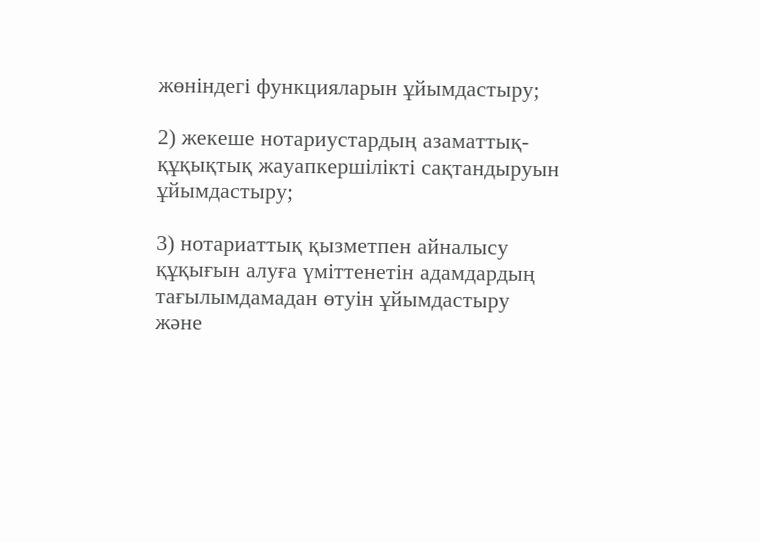жөніндегі функцияларын ұйымдастыру;

2) жекеше нотариустардың азаматтық-құқықтық жауапкершілікті сақтандыруын ұйымдастыру;

3) нотариаттық қызметпен айналысу құқығын алуға үміттенетін адамдардың тағылымдамадан өтуін ұйымдастыру жəне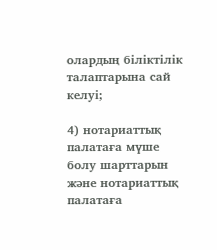олардың біліктілік талаптарына сай келуі;

4) нотариаттық палатаға мүше болу шарттарын жəне нотариаттық палатаға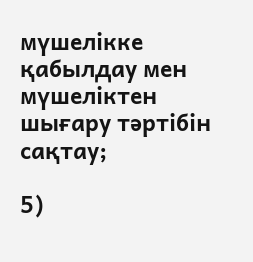мүшелікке қабылдау мен мүшеліктен шығару тəртібін сақтау;

5)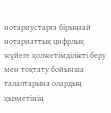нотариустарға бірыңғай нотариаттық цифрлық жүйеге қолжетімділікті беру мен тоқтату бойынша талаптарына олардың қызметінің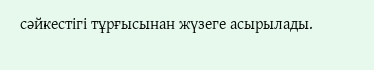сəйкестігі тұрғысынан жүзеге асырылады.